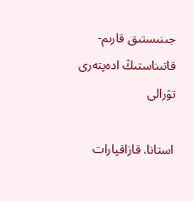جىنىستىق قارىم-قاتىناستىڭ ادەپتەرى تۋرالى

استانا. قازاقپارات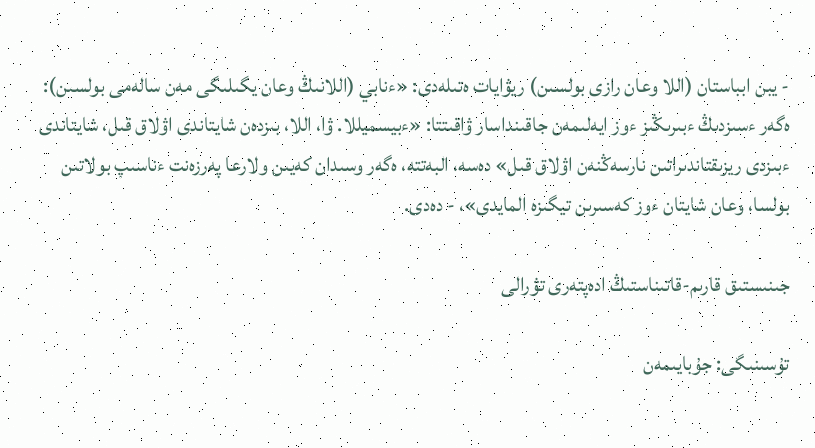- يبن ابباستان (اللا وعان رازى بولسىن) ريۋايات ەتىلەدى: «ءنابي (اللانىڭ وعان يگىلىگى مەن سالەمى بولسىن): ەگەر ءسىزدىڭ ءبىرىڭىز ءوز ايەلىمەن جاقىنداسار ۋاقىتتا: «ءبيسميللا. ۋا، اللا، بىزدەن شايتاندى اۋلاق قىل، شايتاندى ءبىزدى ريزىقتاندىراتىن نارسەڭنەن اۋلاق قىل» دەسە، البەتتە، ەگەر وسىدان كەيىن ولارعا پەرزەنت ءناسىپ بولاتىن بولسا، وعان شايتان ءوز كەسىرىن تيگىزە المايدى»، - دەدى.

جىنىستىق قارىم-قاتىناستىڭ ادەپتەرى تۋرالى

تۇسىنىگى: جۇبايىمەن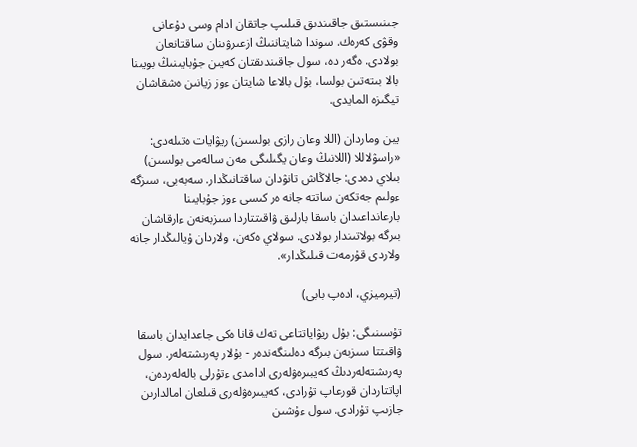جىنىستىق جاقىندىق قىلىپ جاتقان ادام وسى دۇعانى وقۋى كەرەك. سوندا شايتاننىڭ ازعىرۋىنان ساقتانعان بولادى. ەگەر دە، سول جاقىندىقتان كەيىن جۇبايىنىڭ بويىنا بالا بىتەتىن بولسا، بۇل بالاعا شايتان ءوز زيانىن ەشقاشان تيگىزە المايدى.

يبن وماردان (اللا وعان رازى بولسىن) ريۋايات ەتىلەدى: «راسۋلاللا (اللانىڭ وعان يگىلىگى مەن سالەمى بولسىن) بىلاي دەدى: جالاڭاش تانۋدان ساقتانىڭدار. سەبەبى، سىزگە ءولىم جەتكەن ساتتە جانە ەر كىسى ءوز جۇبايىنا بارعانداعىدان باسقا بارلىق ۋاقىتتاردا سىزبەنەن ءارقاشان بىرگە بولاتىندار بولادى. سولاي ەكەن، ولاردان ۇيالىڭدار جانە ولاردى قۇرمەت قىلىڭدار».

(تيرميزي، ادەپ بابى)

تۇسىنىگى: بۇل ريۋاياتتاعى تەك قانا ەكى جاعدايدان باسقا ۋاقىتتا سىزبەن بىرگە دەلىنگەندەر - بۇلار پەرىشتەلەر. سول پەرىشتەلەردىڭ كەيبىرەۋلەرى ادامدى ءتۇرلى بالەلەردەن، اپاتتاردان قورعاپ تۇرادى، كەيبىرەۋلەرى قىلعان امالدارىن جازىپ تۇرادى. سول ءۇشىن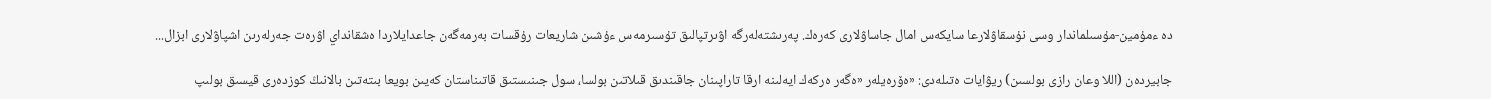دە ءمۇمين-مۇسىلماندار وسى نۇسقاۋلارعا سايكەس امال جاساۋلارى كەرەك. پەرىشتەلەرگە اۋىرتپالىق تۇسىرمەس ءۇشىن شاريعات رۇقسات بەرمەگەن جاعدايلاردا ەشقانداي اۋرەت جەرلەرىن اشپاۋلارى ابزال...

جابيردەن (اللا وعان رازى بولسىن) ريۋايات ەتىلەدى: «ەۆرەيلەر «ەگەر ەركەك ايەلىنە ارقا تاراپىنان جاقىندىق قىلاتىن بولسا، سول جىنىستىق قاتىناستان كەيىن بويعا بىتەتىن بالانىڭ كوزدەرى قيسىق بولىپ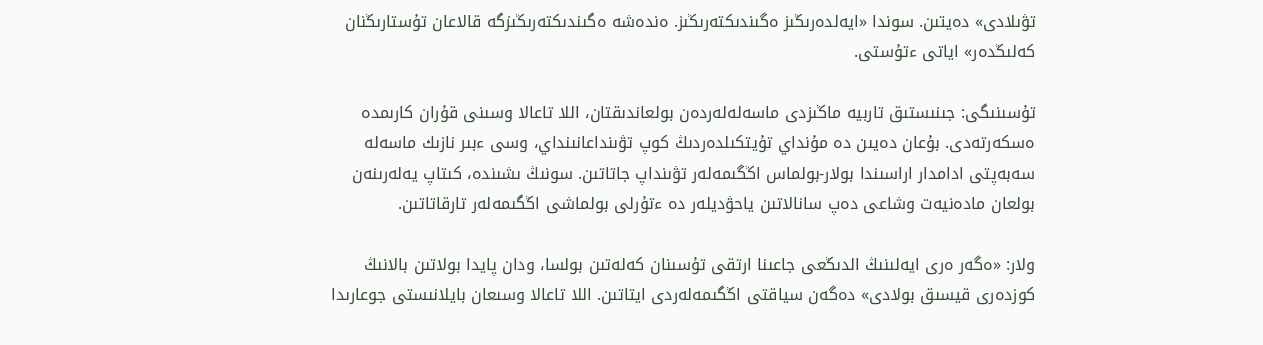تۋىلادى» دەيتىن. سوندا «ايەلدەرىڭىز ەگىندىكتەرىڭىز. ەندەشە ەگىندىكتەرىڭىزگە قالاعان تۇستارىڭنان كەلىڭدەر» اياتى ءتۇستى.

تۇسىنىگى: جىنىستىق تاربيە ماڭىزدى ماسەلەلەردەن بولعاندىقتان، اللا تاعالا وسىنى قۇران كارىمدە ەسكەرتەدى. بۇعان دەيىن دە مۇنداي تۇيتكىلدەردىڭ كوپ تۋىنداعانىنداي، وسى ءبىر نازىك ماسەلە سەبەپتى ادامدار اراسىندا بولار-بولماس اڭگىمەلەر تۋىنداپ جاتاتىن. سونىڭ ىشىندە، كىتاپ يەلەرىنەن بولعان مادەنيەت وشاعى دەپ سانالاتىن ياحۋديلەر دە ءتۇرلى بولماشى اڭگىمەلەر تارقاتاتىن.

ولار: «ەگەر ەرى ايەلىنىڭ الدىڭعى جاعىنا ارتقى تۇسىنان كەلەتىن بولسا، ودان پايدا بولاتىن بالانىڭ كوزدەرى قيسىق بولادى» دەگەن سياقتى اڭگىمەلەردى ايتاتىن. اللا تاعالا وسىعان بايلانىستى جوعارىدا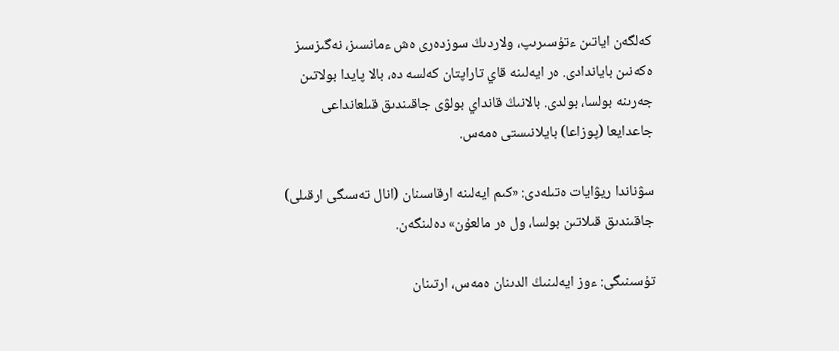كەلگەن اياتىن ءتۇسىرىپ، ولاردىڭ سوزدەرى ەش ءمانسىز، نەگىزسىز ەكەنىن باياندادى. ەر ايەلىنە قاي تاراپتان كەلسە دە، بالا پايدا بولاتىن جەرىنە بولسا، بولدى. بالانىڭ قانداي بولۋى جاقىندىق قىلعانداعى جاعدايعا (پوزاعا) بايلانىستى ەمەس.

سۋناندا ريۋايات ەتىلەدى: «كىم ايەلىنە ارقاسىنان (انال تەسىگى ارقىلى) جاقىندىق قىلاتىن بولسا، ول ەر مالعۇن» دەلىنگەن.

تۇسىنىگى: ءوز ايەلىنىڭ الدىنان ەمەس، ارتىنان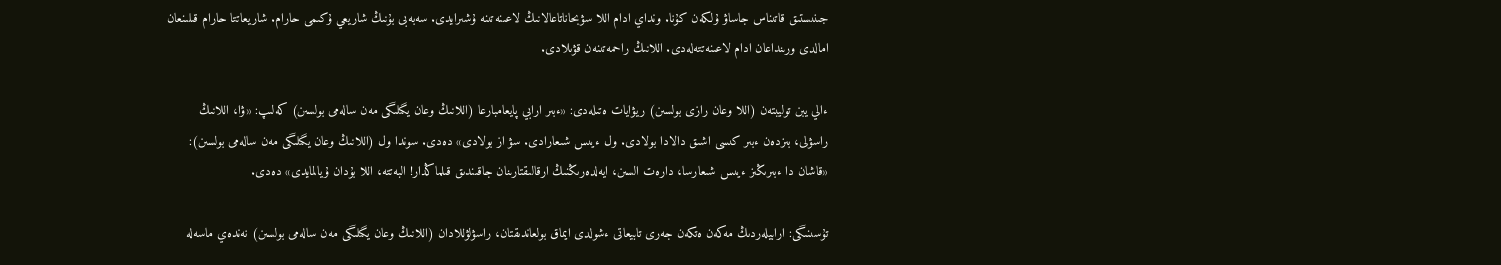جىنىستىق قاتىناس جاساۋ ۇلكەن كۇنا. ونداي ادام اللا سۋبحاناتاعالانىڭ لاعىنەتىنە ۇشىرايدى. سەبەبى بۇنىڭ شاريعي ۇكىمى حارام. شاريعاتتا حارام قىلىنعان امالدى ورىنداعان ادام لاعىنەتتەلەدى. اللانىڭ راحمەتىنەن قۋىلادى.

ءالي يبن توليبتەن (اللا وعان رازى بولسىن) ريۋايات ەتىلەدى: «ءبىر ارابي پايعامبارعا (اللانىڭ وعان يگىلىگى مەن سالەمى بولسىن) كەلىپ: «ۋا، اللانىڭ راسۋلى، بىزدەن ءبىر كىسى اشىق دالادا بولادى. ول ءيىس شىعارادى. سۋ از بولادى» دەدى. سوندا ول (اللانىڭ وعان يگىلىگى مەن سالەمى بولسىن): «قاشان دا ءبىرىڭىز ءيىس شىعارسا، دارەت السىن، ايەلدەرىڭنىڭ ارقالىقتارىنان جاقىندىق قىلماڭدار! البەتتە، اللا بۇدان ۇيالمايدى» دەدى.

تۇسىنىگى: ارابيلەردىڭ مەكەن ەتكەن جەرى تابيعاتى ءشولدى ايماق بولعاندىقتان، راسۋلۋللادان (اللانىڭ وعان يگىلىگى مەن سالەمى بولسىن) نەندەي ماسەلە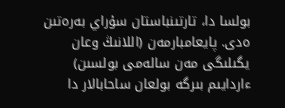بولسا دا، تارتىنباستان سۇراي بەرەتىن ەدى. پايعامبارمەن (اللانىڭ وعان يگىلىگى مەن سالەمى بولسىن) ءاردايىم بىرگە بولعان ساحابالار دا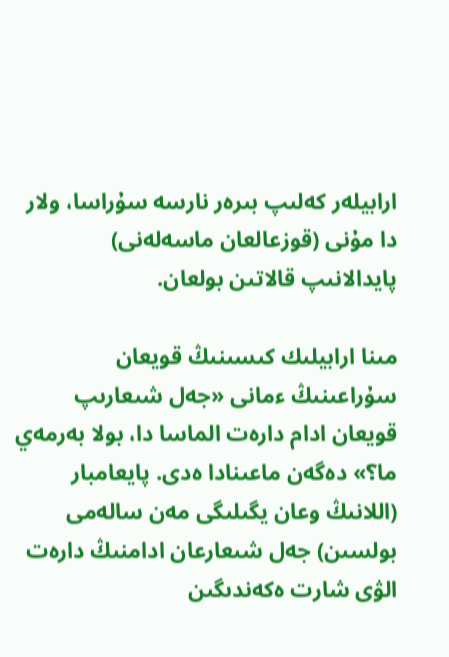ارابيلەر كەلىپ بىرەر نارسە سۇراسا، ولار دا مۇنى (قوزعالعان ماسەلەنى) پايدالانىپ قالاتىن بولعان.

مىنا ارابيلىك كىسىنىڭ قويعان سۇراعىنىڭ ءمانى «جەل شىعارىپ قويعان ادام دارەت الماسا دا، بولا بەرمەي ما؟» دەگەن ماعىنادا ەدى. پايعامبار (اللانىڭ وعان يگىلىگى مەن سالەمى بولسىن) جەل شىعارعان ادامنىڭ دارەت الۋى شارت ەكەندىگىن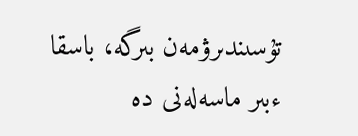تۇسىندىرۋمەن بىرگە، باسقا ءبىر ماسەلەنى دە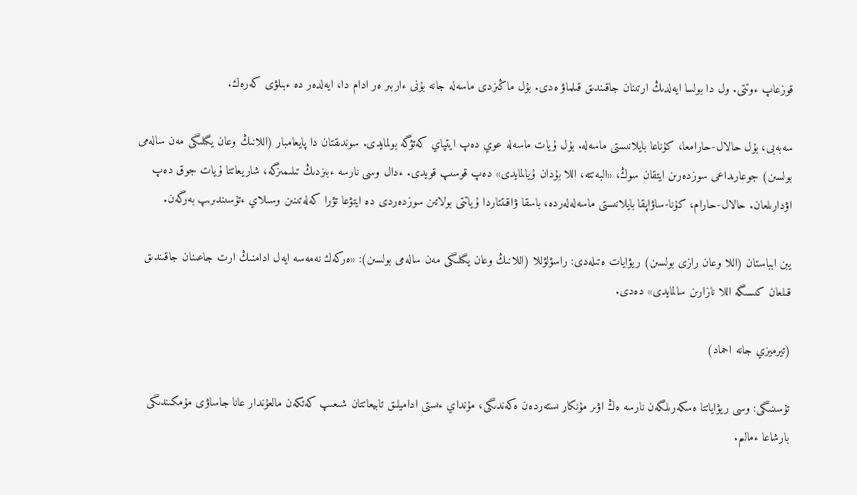قوزعاپ ءوتتى. ول دا بولسا ايەلدىڭ ارتىنان جاقىندىق قىلماۋ ەدى. بۇل ماڭىزدى ماسەلە جانە بۇنى ءاربىر ەر ادام دا، ايەلدەر دە ءبىلۋى كەرەك.

سەبەبى، بۇل حالال-حارامعا، كۇناعا بايلانىستى ماسەلە. بۇل ۇيات ماسەلە عوي دەپ ايتپاي كەتۋگە بولمايدى. سوندىقتان دا پايعامبار (اللانىڭ وعان يگىلىگى مەن سالەمى بولسىن) جوعارىداعى سوزدەرىن ايتقان سوڭ، «البەتتە، اللا بۇدان ۇيالمايدى» دەپ قوسىپ قويدى. ءدال وسى نارسە ءبىزدىڭ تىلىمىزگە، شاريعاتتا ۇيات جوق دەپ اۋدارىلعان. حالال-حارام، كۇنا-ساۋاپقا بايلانىستى ماسەلەلەردە، باسقا ۋاقىتتاردا ۇياتتى بولاتىن سوزدەردى دە ايتۋعا تۋرا كەلەتىنىن وسىلاي ءتۇسىندىرىپ بەرگەن.

يبن ابباستان (اللا وعان رازى بولسىن) ريۋايات ەتىلەدى: راسۋلۋللا (اللانىڭ وعان يگىلىگى مەن سالەمى بولسىن): «ەركەك نەمەسە ايەل ادامنىڭ ارت جاعىنان جاقىندىق قىلعان كىسىگە اللا نازارىن سالمايدى» دەدى.

(تيرميزي جانە احماد)

تۇسىنىگى: وسى ريۋاياتتا ەسكەرىلگەن نارسە ەڭ اۋىر مۇنكار ىستەردەن ەكەندىگى، مۇنداي ءىستى اداميلىق تابيعاتتان شىعىپ كەتكەن مالعۇندار عانا جاساۋى مۇمكىندىگى بارشاعا ءمالىم.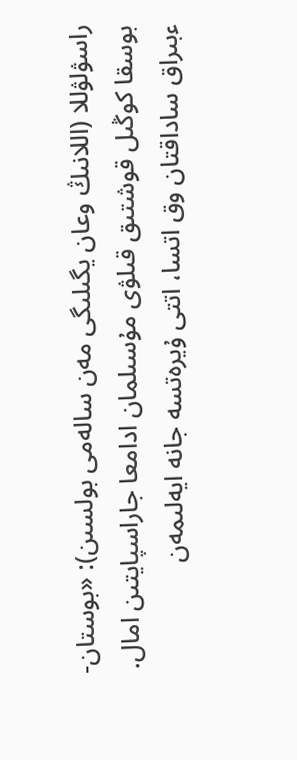راسۋلۋللا (اللانىڭ وعان يگىلىگى مەن سالەمى بولسىن): «بوستان-بوسقا كوڭىل قوشتىق قىلۋى مۇسىلمان ادامعا جاراسپايتىن امال. ءبىراق ساداقتان وق اتسا، اتتى ۇيرەتسە جانە ايەلىمەن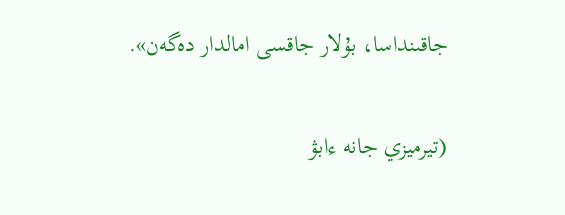جاقىنداسا، بۇلار جاقسى امالدار دەگەن».

(تيرميزي جانە ءابۋ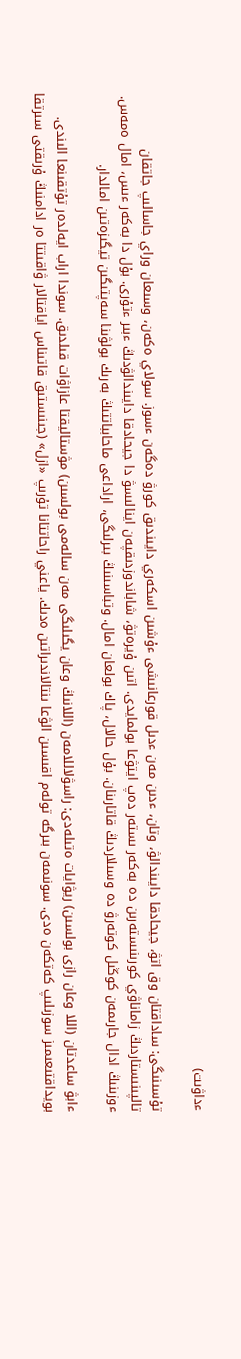ءداۋىت)

تۇسىنىگى: ساداقتان وق اتۋ، جيحادقا دايىندالۋ، وتان، ءدىن مەن ءدىل قورعانىشى ءۇشىن اسكەري دايىندىق كورۋ دەگەن ءسوز. سولاي ەكەن، وسىعان وراي جاسالىپ جاتقان تالپىنىستاردىڭ زاماناۋي كورىنىستەرىن دە بەكەر ىستەر دەپ ايتۋعا بولمايدى. اتىن ۇيرەتۋ، شاباندوزدىقپەن اينالىسۋ دا جيحادقا دايىندالۋدىڭ ءبىر ءتۇرى. بۇل دا بەكەر ءىس، امال ەمەس. ءوزىنىڭ ادال جارىمەن كوڭىل كوتەرۋ دە وسىلاردىڭ قاتارىنان. بۇل حالال، پاك بولعان امال. وتباسىنىڭ بىرلىگى، اراداعى ماحابباتتىڭ بەرىك بولۋىنا سەپتىگىن تيگىزەتىن امالدار.

ءابۋ ساعدتان (اللا وعان رازى بولسىن) ريۋايات ەتىلەدى: راسۋلاللامەن (اللانىڭ وعان يگىلىگى مەن سالەمى بولسىن) مۋستاليقتا عازاۋات قىلدىق. سوندا اراب ايەلدەر تۇتقىنعا الىندى. بويداقتىعىمىز سوزىلىپ كەتكەن ەدى. سونىمەن بىرگە تولەم اقىسىن الۋعا ىنتالاندىراتىن ەدىك. ياعني راحاتتانا تۇرىپ «ازل» (جىنىستىق قاتىناس اياقتالار ۋاقىتتا ەر ادامنىڭ ۇرىقتى سىرتقا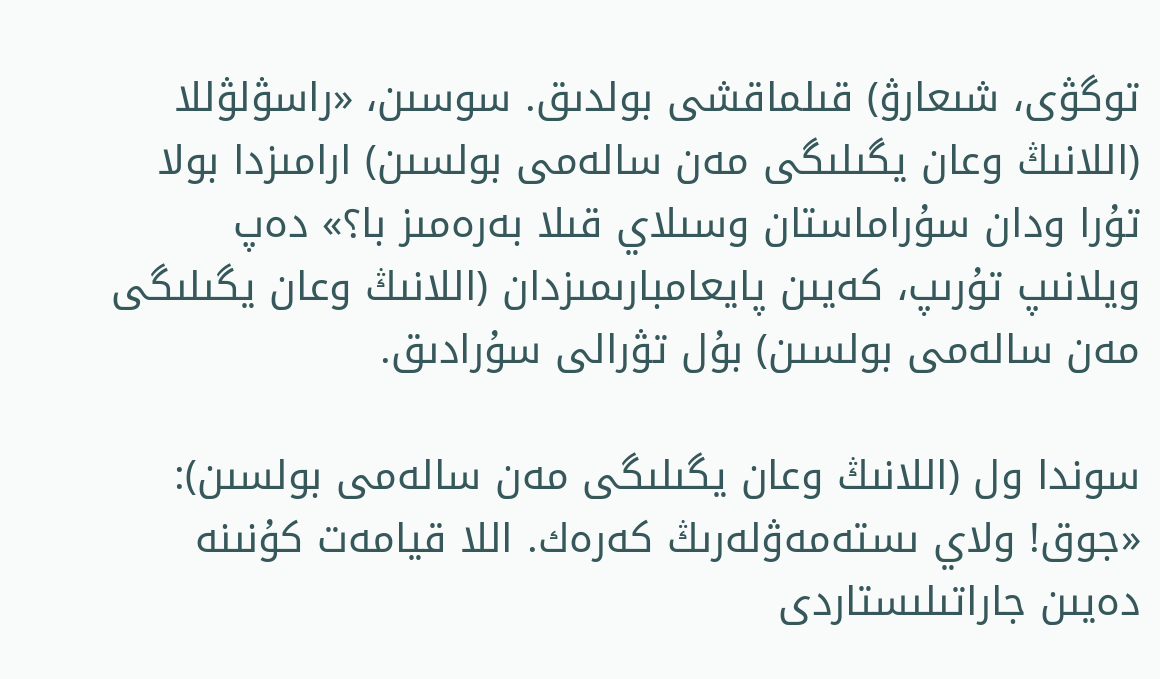توگۋى، شىعارۋ) قىلماقشى بولدىق. سوسىن، «راسۋلۋللا (اللانىڭ وعان يگىلىگى مەن سالەمى بولسىن) ارامىزدا بولا تۇرا ودان سۇراماستان وسىلاي قىلا بەرەمىز با؟» دەپ ويلانىپ تۇرىپ، كەيىن پايعامبارىمىزدان (اللانىڭ وعان يگىلىگى مەن سالەمى بولسىن) بۇل تۋرالى سۇرادىق.

سوندا ول (اللانىڭ وعان يگىلىگى مەن سالەمى بولسىن): «جوق! ولاي ىستەمەۋلەرىڭ كەرەك. اللا قيامەت كۇنىنە دەيىن جاراتىلىستاردى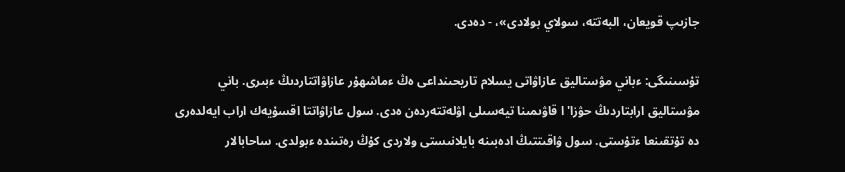جازىپ قويعان، البەتتە، سولاي بولادى»، - دەدى.

تۇسىنىگى: ءباني مۋستاليق عازاۋاتى يسلام تاريحىنداعى ەڭ ءماشھۇر عازاۋاتتاردىڭ ءبىرى. باني مۋستاليق ارابتاردىڭ حۋزا'ا قاۋىمىنا تيەسىلى اۋلەتتەردەن ەدى. سول عازاۋاتتا اقسۇيەك اراب ايەلدەرى دە تۇتقىنعا ءتۇستى. سول ۋاقىتتىڭ ادەبىنە بايلانىستى ولاردى كۇڭ رەتىندە ءبولدى. ساحابالار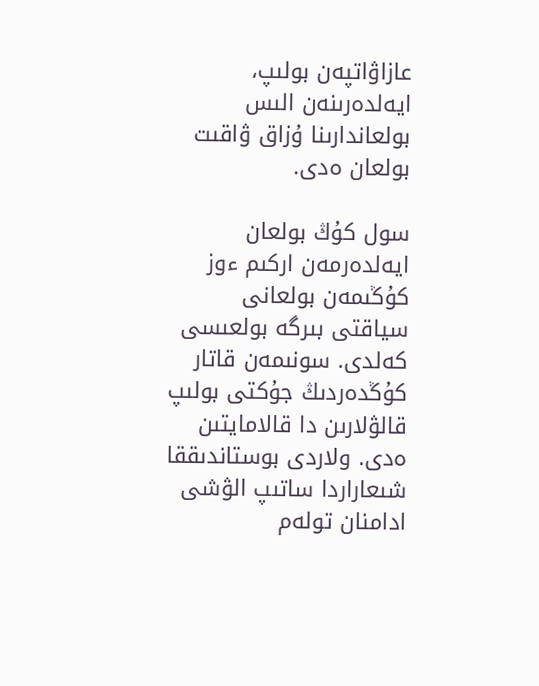عازاۋاتپەن بولىپ، ايەلدەرىنەن الىس بولعاندارىنا ۇزاق ۋاقىت بولعان ەدى.

سول كۇڭ بولعان ايەلدەرمەن اركىم ءوز كۇڭىمەن بولعانى سياقتى بىرگە بولعىسى كەلدى. سونىمەن قاتار كۇڭدەردىڭ جۇكتى بولىپ قالۋلارىن دا قالامايتىن ەدى. ولاردى بوستاندىققا شىعاراردا ساتىپ الۋشى ادامنان تولەم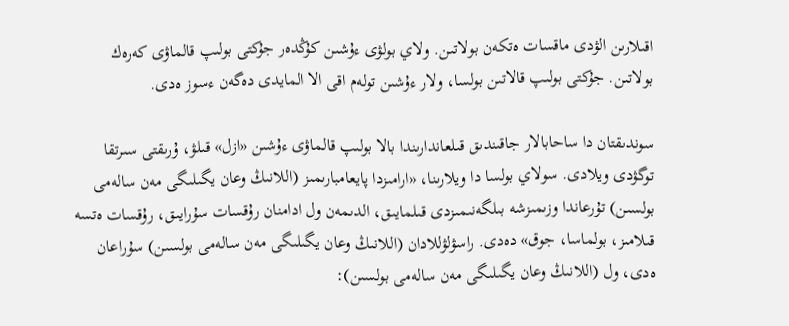اقىلارىن الۋدى ماقسات ەتكەن بولاتىن. ولاي بولۋى ءۇشىن كۇڭدەر جۇكتى بولىپ قالماۋى كەرەك بولاتىن. جۇكتى بولىپ قالاتىن بولسا، ولار ءۇشىن تولەم اقى الا المايدى دەگەن ءسوز ەدى.

سوندىقتان دا ساحابالار جاقىندىق قىلعاندارىندا بالا بولىپ قالماۋى ءۇشىن «ازل» قىلۋ، ۇرىقتى سىرتقا توگۋدى ويلادى. سولاي بولسا دا ويلارىنا، «ارامىزدا پايعامبارىمىز (اللانىڭ وعان يگىلىگى مەن سالەمى بولسىن) تۇرعاندا وزىمىزشە بىلگەنىمىزدى قىلمايىق، الدىمەن ول ادامنان رۇقسات سۇرايىق، رۇقسات ەتسە قىلامىز، بولماسا، جوق» دەدى. راسۋلۋللادان (اللانىڭ وعان يگىلىگى مەن سالەمى بولسىن) سۇراعان ەدى، ول (اللانىڭ وعان يگىلىگى مەن سالەمى بولسىن):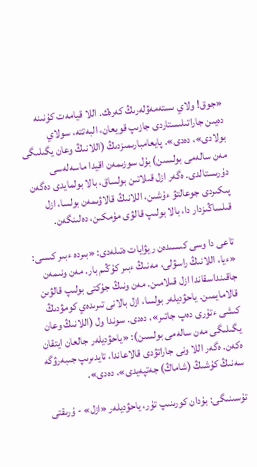«جوق! ولاي ىستەمەۋلەرىڭ كەرەك. اللا قيامەت كۇنىنە دەيىن جاراتىلىستاردى جازىپ قويعان، البەتتە، سولاي بولادى»، دەدى». پايعامبارىمىزدىڭ (اللانىڭ وعان يگىلىگى مەن سالەمى بولسىن) بۇل سوزىمەن اقيدا ماسەلەسى دۇرىستالدى. ەگەر ازل قىلاتىن بولساق، بالا بولمايدى دەگەن پىكىردى جوعالتۋ ءۇشىن، اللانىڭ قالاۋىمەن بولسا، ازل قىلساڭىزدار دا، بالا بولىپ قالۋى مۇمكىن، دەلىنگەن.

تاعى دا وسى كىسىدەن ريۋايات ەتىلەدى: «بىردە ءبىر كىسى: «ءيا، اللانىڭ راسۋلى، مەنىڭ ءبىر كۇڭىم بار. مەن ونىمەن جاقىنداسقاندا ازل قىلامىن. مەن ونىڭ جۇكتى بولىپ قالۋىن قالامايمىن. ياحۋديلەر بولسا، ازل بالانى تىرىدەي كومۋدىڭ كىشى ءتۇرى دەپ جاتىر»، دەدى. سوندا ول (اللانىڭ وعان يگىلىگى مەن سالەمى بولسىن): «ياحۋديلەر جالعان ايتقان ەكەن. ەگەر اللا ونى جاراتۋدى قالاعاندا، تايدىرىپ جىبەرۋگە سەنىڭ كۇشىڭ (شاماڭ) جەتپەيدى»، دەدى».

تۇسىنىگى: بۇدان كورىنىپ تۇر، ياحۋديلەر «ازل» - ۇرىقتى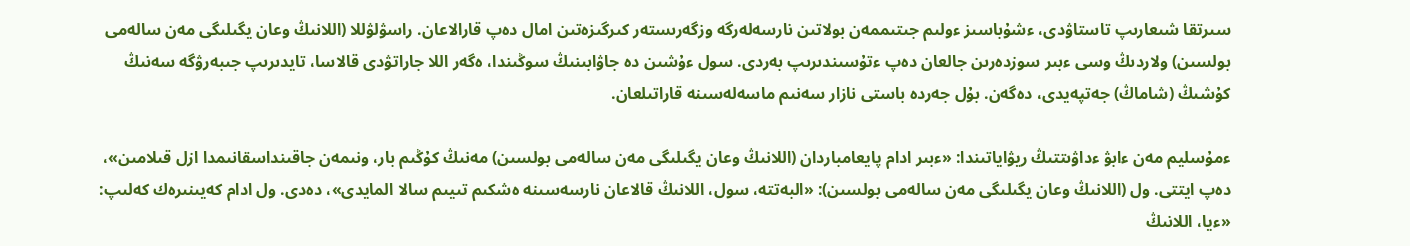سىرتقا شىعارىپ تاستاۋدى، ءشۇباسىز ءولىم جىتىممەن بولاتىن نارسەلەرگە وزگەرىستەر كىرگىزەتىن امال دەپ قارالاعان. راسۋلۋللا (اللانىڭ وعان يگىلىگى مەن سالەمى بولسىن) ولاردىڭ وسى ءبىر سوزدەرىن جالعان دەپ ءتۇسىندىرىپ بەردى. سول ءۇشىن دە جاۋابىنىڭ سوڭىندا، ەگەر اللا جاراتۋدى قالاسا، تايدىرىپ جىبەرۋگە سەنىڭ كۇشىڭ (شاماڭ) جەتپەيدى، دەگەن. بۇل جەردە باستى نازار سەنىم ماسەلەسىنە قاراتىلعان.

ءمۇسليم مەن ءابۋ ءداۋىتتىڭ ريۋاياتىندا: «ءبىر ادام پايعامباردان (اللانىڭ وعان يگىلىگى مەن سالەمى بولسىن) مەنىڭ كۇڭىم بار، ونىمەن جاقىنداسقانىمدا ازل قىلامىن»، دەپ ايتتى. ول (اللانىڭ وعان يگىلىگى مەن سالەمى بولسىن): «البەتتە، سول، اللانىڭ قالاعان نارسەسىنە ەشكىم تىيىم سالا المايدى»، دەدى. ول ادام كەيىنىرەك كەلىپ: «ءيا، اللانىڭ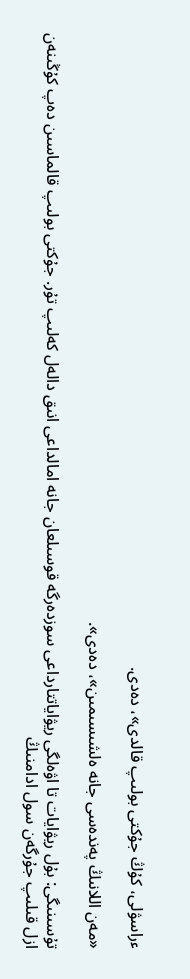ءراسۋلى، كۇڭ جۇكتى بولىپ قالدى»، دەدى.

«مەن اللانىڭ پەندەسى جانە ەلشىسىمىن»، دەدى».

تۇسىنىگى: بۇل ريۋايات تا اۋەلگى ريۋاياتتارداعى سوزدەرگە قوسىلعان جانە امالداعى انىق دالەل كەلىپ تۇر. جۇكتى بولىپ قالماسىن دەپ كۇڭىنەن ازل قىلىپ جۇرگەن سول ادامنىڭ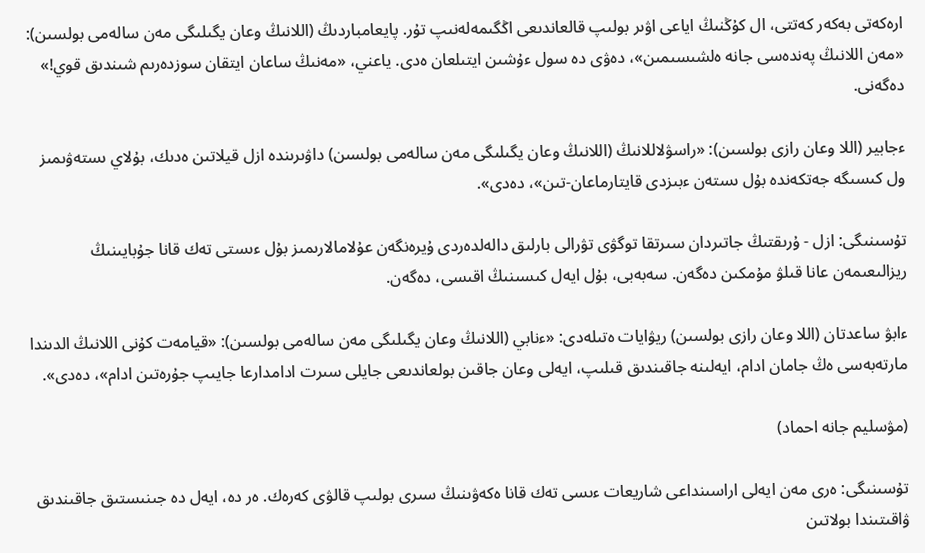ارەكەتى بەكەر كەتتى، ال كۇڭنىڭ اياعى اۋىر بولىپ قالعاندىعى اڭگىمەلەنىپ تۇر. پايعامباردىڭ (اللانىڭ وعان يگىلىگى مەن سالەمى بولسىن): «مەن اللانىڭ پەندەسى جانە ەلشىسىمىن»، دەۋى دە سول ءۇشىن ايتىلعان ەدى. ياعني، «مەنىڭ ساعان ايتقان سوزدەرىم شىندىق قوي!» دەگەنى.

ءجابير (اللا وعان رازى بولسىن): «راسۋلاللانىڭ (اللانىڭ وعان يگىلىگى مەن سالەمى بولسىن) داۋىرىندە ازل قيلاتىن ەدىك، بۇلاي ىستەۋىمىز ول كىسىگە جەتكەندە بۇل ىستەن ءبىزدى قايتارماعان-تىن»، دەدى».

تۇسىنىگى: ازل - ۇرىقتىڭ جاتىردان سىرتقا توگۋى تۋرالى بارلىق دالەلدەردى ۇيرەنگەن عۇلامالارىمىز بۇل ءىستى تەك قانا جۇبايىنىڭ ريزالىعىمەن عانا قىلۋ مۇمكىن دەگەن. سەبەبى، بۇل ايەل كىسىنىڭ اقىسى، دەگەن.

ءابۋ ساعدتان (اللا وعان رازى بولسىن) ريۋايات ەتىلەدى: «ءنابي (اللانىڭ وعان يگىلىگى مەن سالەمى بولسىن): «قيامەت كۇنى اللانىڭ الدىندا مارتەبەسى ەڭ جامان ادام، ايەلىنە جاقىندىق قىلىپ، ايەلى وعان جاقىن بولعاندىعى جايلى سىرت ادامدارعا جايىپ جۇرەتىن ادام»، دەدى».

(مۋسليم جانە احماد)

تۇسىنىگى: ەرى مەن ايەلى اراسىنداعى شاريعات ءىسى تەك قانا ەكەۋىنىڭ سىرى بولىپ قالۋى كەرەك. ەر دە، ايەل دە جىنىستىق جاقىندىق ۋاقىتىندا بولاتىن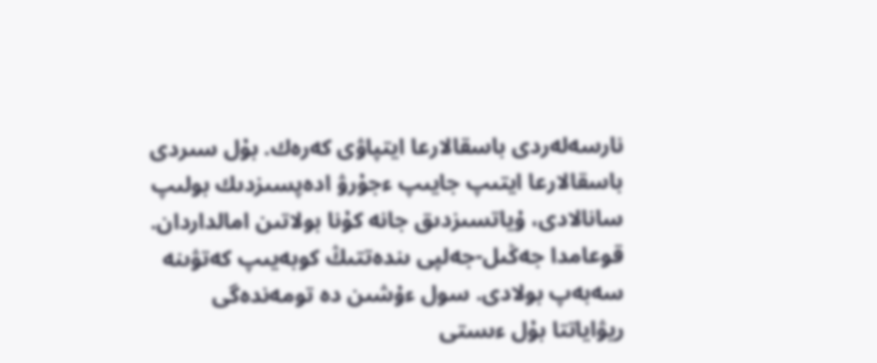نارسەلەردى باسقالارعا ايتپاۋى كەرەك. بۇل سىردى باسقالارعا ايتىپ جايىپ ءجۇرۋ ادەپسىزدىك بولىپ سانالادى، ۇياتسىزدىق جانە كۇنا بولاتىن امالداردان. قوعامدا جەڭىل-جەلپى ىندەتتىڭ كوبەيىپ كەتۋىنە سەبەپ بولادى. سول ءۇشىن دە تومەندەگى ريۋاياتتا بۇل ءىستى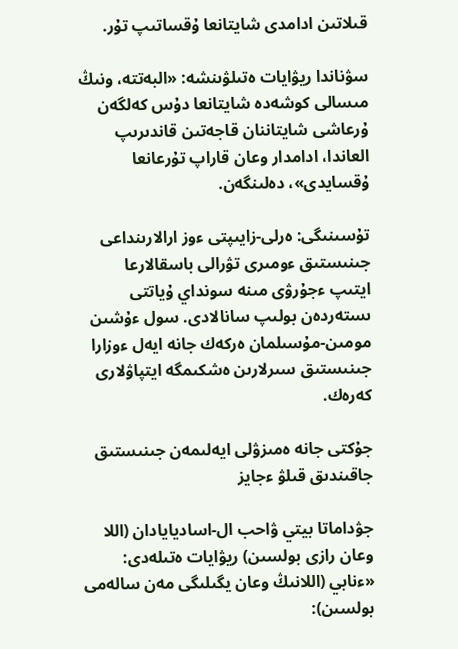قىلاتىن ادامدى شايتانعا ۇقساتىپ تۇر.

سۋناندا ريۋايات ەتىلۋىنشە: «البەتتە، ونىڭ مىسالى كوشەدە شايتانعا دۇس كەلگەن ۇرعاشى شايتاننان قاجەتىن قاندىرىپ العاندا، ادامدار وعان قاراپ تۇرعانعا ۇقسايدى»، دەلىنگەن.

تۇسىنىگى: ەرلى-زايىپتى ءوز ارالارىنداعى جىنىستىق ءومىرى تۋرالى باسقالارعا ايتىپ ءجۇرۋى مىنە سونداي ۇياتتى ىستەردەن بولىپ سانالادى. سول ءۇشىن مومىن-مۇسىلمان ەركەك جانە ايەل ءوزارا جىنىستىق سىرلارىن ەشكىمگە ايتپاۋلارى كەرەك.

جۇكتى جانە ەمىزۋلى ايەلىمەن جىنىستىق جاقىندىق قىلۋ ءجايز

جۋداماتا بيتي ۋاحب ال-اساديايادان (اللا وعان رازى بولسىن) ريۋايات ەتىلەدى: «ءنابي (اللانىڭ وعان يگىلىگى مەن سالەمى بولسىن):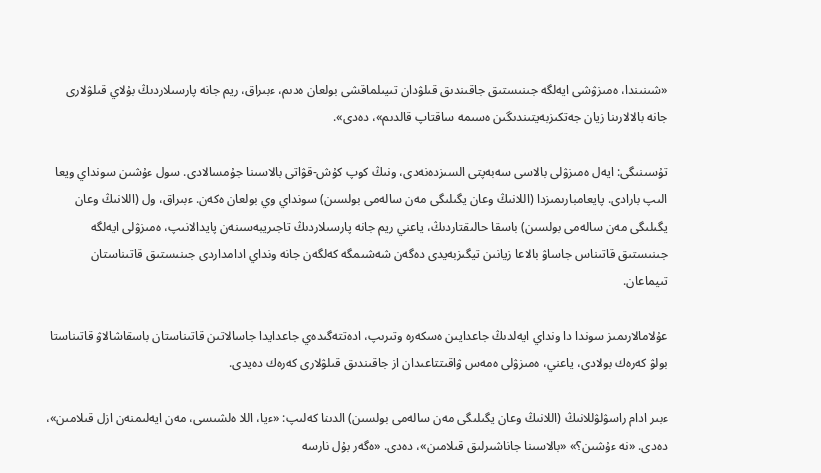«شىنىندا، ەمىزۋشى ايەلگە جىنىستىق جاقىندىق قىلۋدان تىيىلماقشى بولعان ەدىم، ءبىراق، ريم جانە پارسىلاردىڭ بۇلاي قىلۋلارى جانە بالالارىنا زيان جەتكىزبەيتىندىگىن ەسىمە ساقتاپ قالدىم»، دەدى».

تۇسىنىگى: ايەل ەمىزۋلى بالاسى سەبەپتى السىزدەنەدى، ونىڭ كوپ كۇش-قۋاتى بالاسىنا جۇمسالادى. سول ءۇشىن سونداي ويعا الىپ بارادى. پايعامبارىمىزدا (اللانىڭ وعان يگىلىگى مەن سالەمى بولسىن) سونداي وي بولعان ەكەن. ءبىراق، ول (اللانىڭ وعان يگىلىگى مەن سالەمى بولسىن) باسقا حالىقتاردىڭ، ياعني ريم جانە پارسىلاردىڭ تاجىريبەسىنەن پايدالانىپ، ەمىزۋلى ايەلگە جىنىستىق قاتىناس جاساۋ بالاعا زيانىن تيگىزبەيدى دەگەن شەشىمگە كەلگەن جانە ونداي ادامداردى جىنىستىق قاتىناستان تىيماعان.

عۇلامالارىمىز سوندا دا ونداي ايەلدىڭ جاعدايىن ەسكەرە وتىرىپ، ادەتتەگىدەي جاعدايدا جاسالاتىن قاتىناستان باسقاشالاۋ قاتىناستا بولۋ كەرەك بولادى، ياعني، ەمىزۋلى ەمەس ۋاقىتتاعىدان از جاقىندىق قىلۋلارى كەرەك دەيدى.

ءبىر ادام راسۋلۋللانىڭ (اللانىڭ وعان يگىلىگى مەن سالەمى بولسىن) الدىنا كەلىپ: «ءيا، اللا ەلشىسى، مەن ايەلىمنەن ازل قىلامىن»، دەدى. «نە ءۇشىن؟» «بالاسىنا جاناشىرلىق قىلامىن»، دەدى. «ەگەر بۇل نارسە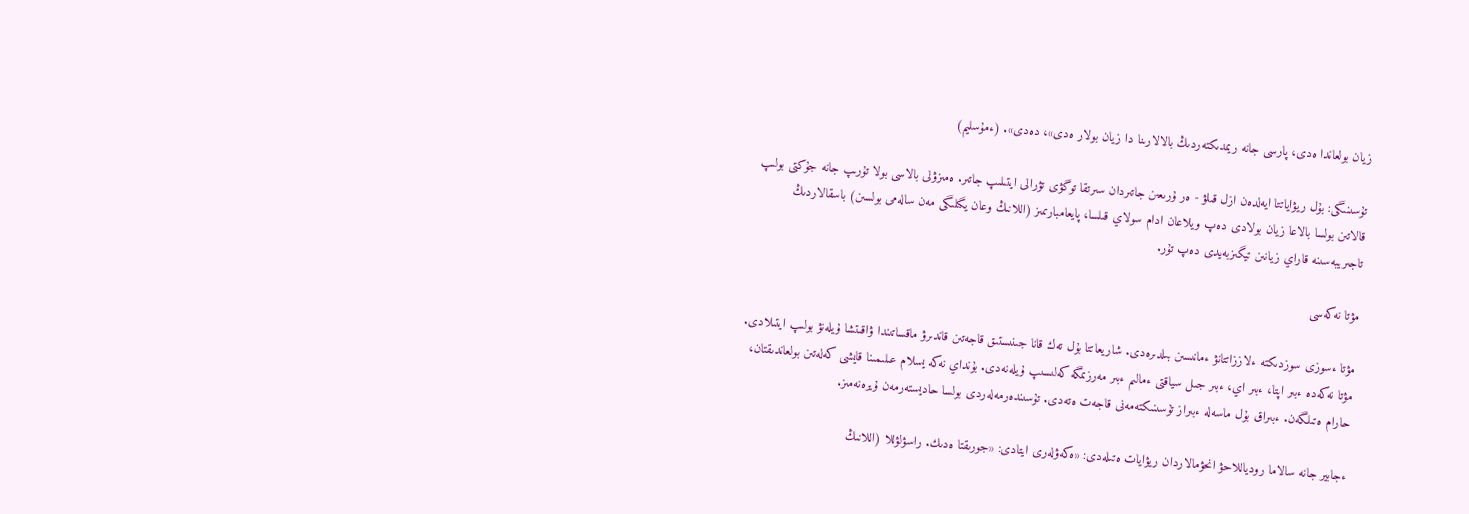زيان بولعاندا ەدى، پارسى جانە ريمدىكتەردىڭ بالالارىنا دا زيان بولار ەدى»، دەدى». (ءمۇسليم)

تۇسىنىگى: بۇل ريۋاياتتا ايەلدەن ازل قىلۋ - ەر ۇرىعىن جاتىردان سىرتقا توگۋى تۋرالى ايتىلىپ جاتىر. ەمىزۋلى بالاسى بولا تۇرىپ جانە جۇكتى بولىپ قالاتىن بولسا بالاعا زيان بولادى دەپ ويلاعان ادام سولاي قىلسا، پايعامبارىمىز (اللانىڭ وعان يگىلىگى مەن سالەمى بولسىن) باسقالاردىڭ تاجىريبەسىنە قاراي زيانىن تيگىزبەيدى دەپ تۇر.

مۋتا نەكەسى

مۋتا ءسوزى سوزدىكتە ءلاززاتتانۋ ءمانىسىن بىلدىرەدى. شاريعاتتا بۇل تەك قانا جىنىستىق قاجەتىن قاندىرۋ ماقساتىندا ۋاقىتشا ۇيلەنۋ بولىپ ايتىلادى. مۋتا نەكەدە ءبىر اپتا، ءبىر اي، ءبىر جىل سياقتى ءمالىم ءبىر مەرزىمگە كەلىسىپ ۇيلەنەدى. بۇنداي نەكە يسلام عىلىمىنا قايشى كەلەتىن بولعاندىقتان، حارام ەتىلگەن. ءبىراق بۇل ماسەلە ءبىراز تۇسىنىكتەمەنى قاجەت ەتەدى. تۇسىندەرمەلەردى بولسا حاديستەرمەن ۇيرەنەمىز.

ءجابير جانە سالاما رودياللاحۋ انحۋمالاردان ريۋايات ەتىلەدى: «ەكەۋلەرى ايتادى: «جورىقتا ەدىك. راسۋلۋللا (اللانىڭ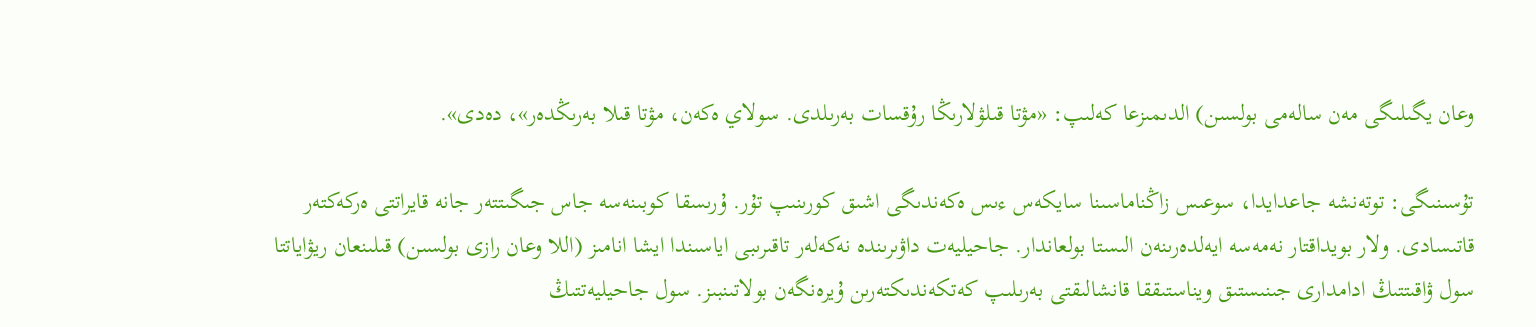وعان يگىلىگى مەن سالەمى بولسىن) الدىمىزعا كەلىپ: «مۋتا قىلۋلارىڭا رۇقسات بەرىلدى. سولاي ەكەن، مۋتا قىلا بەرىڭدەر»، دەدى».

تۇسىنىگى: توتەنشە جاعدايدا، سوعىس زاڭناماسىنا سايكەس ءىس ەكەندىگى اشىق كورىنىپ تۇر. ۇرىسقا كوبىنەسە جاس جىگىتتەر جانە قايراتتى ەركەكتەر قاتىسادى. ولار بويداقتار نەمەسە ايەلدەرىنەن الىستا بولعاندار. جاحيليەت داۋىرىندە نەكەلەر تاقىرىبى اياسىندا ايشا انامىز (اللا وعان رازى بولسىن) قىلىنعان ريۋاياتتا سول ۋاقىتتىڭ ادامدارى جىنىستىق ويناستىققا قانشالىقتى بەرىلىپ كەتكەندىكتەرىن ۇيرەنگەن بولاتىنبىز. سول جاحيليەتتىڭ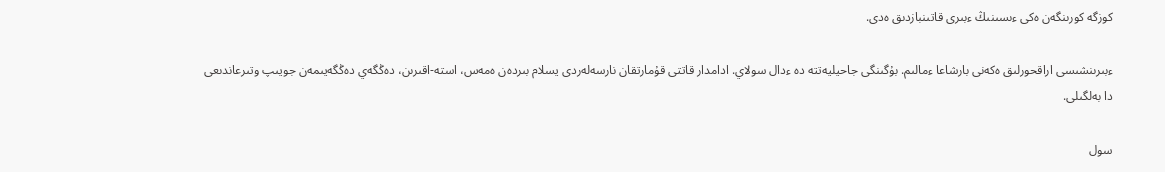كوزگە كورىنگەن ەكى ءىسىنىڭ ءبىرى قاتىنبازدىق ەدى.

ءبىرىنشىسى اراقحورلىق ەكەنى بارشاعا ءمالىم. بۇگىنگى جاحيليەتتە دە ءدال سولاي. ادامدار قاتتى قۇمارتقان نارسەلەردى يسلام بىردەن ەمەس، استە-اقىرىن، دەڭگەي دەڭگەيىمەن جويىپ وتىرعاندىعى دا بەلگىلى.

سول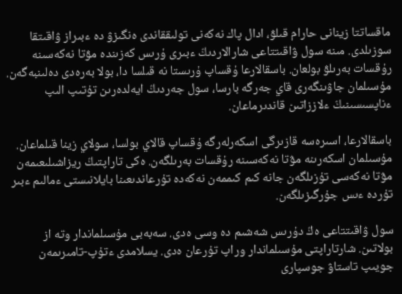ماقساتتا زينانى حارام قىلۋ، ادال پاك نەكەنى تولىققاندى ەنگىزۋ دە ءبىراز ۋاقىتقا سوزىلدى. مىنە سول ۋاقىتتاعى شارالاردىڭ ءبىرى ۇرىس كەزىندە مۋتا نەكەسىنە رۇقسات بەرىلۋ بولعان. باسقالارعا ۇقساپ ۇرىستا نە قىلسا دا، بولا بەرەدى دەلىنبەگەن. مۇسىلمان جاۋىنگەرى قاي جەرگە بارسا، سول جەردىڭ ايەلدەرىن تۇتىپ الىپ ءناپسىسىنىڭ ءلاززاتىن قاندىرماعان.

باسقالارعا، اسىرەسە قازىرگى اسكەرلەرگە ۇقساپ قالاي بولسا، سولاي زينا قىلماعان. مۇسىلمان اسكەرىنە مۋتا نەكەسىنە رۇقسات بەرىلگەن. ەكى تاراپتىڭ ريزاشىلىعىمەن مۋتا نەكەسى تۇزىلگەن جانە كىم كىممەن نەكەدە تۇرعاندىعىنا بايلانىستى ءمالىم ءبىر تۇردە ءىس جۇرگىزىلگەن.

سول ۋاقىتتاعى ەڭ دۇرىس شەشىم دە وسى ەدى. سەبەبى مۇسىلماندار وتە از بولاتىن. شارتاراپتى مۇسىلماندار وراپ تۇرعان ەدى. يسلامدى ءتۇپ-تامىرىمەن جويىپ تاستاۋ جوسپارى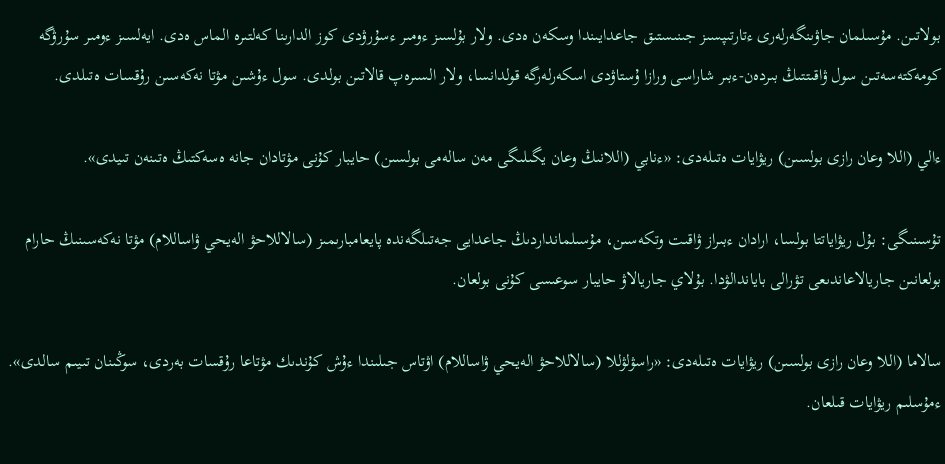بولاتىن. مۇسىلمان جاۋىنگەرلەرى ءتارتىپسىز جىنىستىق جاعدايىندا وسكەن ەدى. ولار بۇلسىز ءومىر ءسۇرۋدى كوز الدارىنا كەلتىرە الماس ەدى. ايەلسىز ءومىر سۇرۋگە كومەكتەسەتىن سول ۋاقىتتىڭ بىردەن-ءبىر شاراسى ورازا ۇستاۋدى اسكەرلەرگە قولدانسا، ولار السىرەپ قالاتىن بولدى. سول ءۇشىن مۋتا نەكەسىن رۇقسات ەتىلدى.

ءالي (اللا وعان رازى بولسىن) ريۋايات ەتىلەدى: «ءنابي (اللانىڭ وعان يگىلىگى مەن سالەمى بولسىن) حايبار كۇنى مۋتادان جانە ەسەكتىڭ ەتىنەن تىيدى».

تۇسىنىگى: بۇل ريۋاياتتا بولسا، ارادان ءبىراز ۋاقىت وتكەسىن، مۇسىلمانداردىڭ جاعدايى جەتىلگەندە پايعامبارىمىز (سالاللاحۋ الەيحي ۋاساللام) مۋتا نەكەسىنىڭ حارام بولعانىن جاريالاعاندىعى تۋرالى باياندالۋدا. بۇلاي جاريالاۋ حايبار سوعىسى كۇنى بولعان.

سالاما (اللا وعان رازى بولسىن) ريۋايات ەتىلەدى: «راسۋلۋللا (سالاللاحۋ الەيحي ۋاساللام) اۋتاس جىلىندا ءۇش كۇندىك مۋتاعا رۇقسات بەردى، سوڭىنان تىيىم سالدى». ءمۇسلىم ريۋايات قىلعان.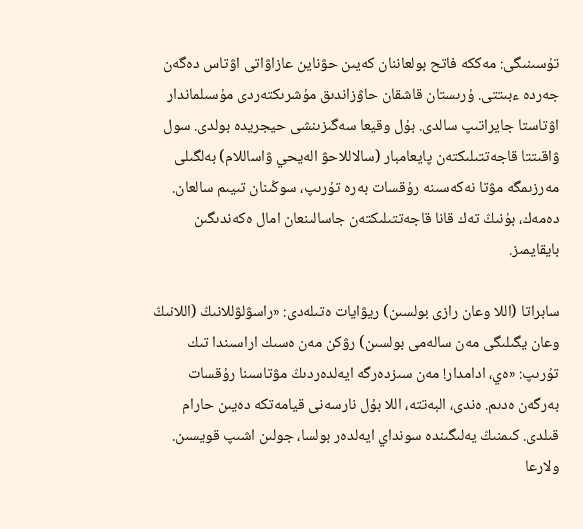تۇسىنىگى: مەككە فاتح بولعاننان كەيىن حۋناين عازاۋاتى اۋتاس دەگەن جەردە ءبىتتى. ۇرىستان قاشقان حاۋزاندىق مۇشرىكتەردى مۇسىلماندار اۋتاستا جايراتىپ سالدى. بۇل وقيعا سەگىزىنشى حيجريدە بولدى. سول ۋاقىتتا قاجەتتىلىكتەن پايعامبار (سالاللاحۋ الەيحي ۋاساللام) بەلگىلى مەرزىمگە مۋتا نەكەسىنە رۇقسات بەرە تۇرىپ، سوڭىنان تىيىم سالعان. دەمەك، بۇنىڭ تەك قانا قاجەتتىلىكتەن جاسالىنعان امال ەكەندىگىن بايقايمىز.

سابراتا (اللا وعان رازى بولسىن) ريۋايات ەتىلەدى: «راسۋلۋللانىڭ (اللانىڭ وعان يگىلىگى مەن سالەمى بولسىن) رۋكن مەن ەسىك اراسىندا تىك تۇرىپ: «ەي، ادامدار! مەن سىزدەرگە ايەلدەردىڭ مۋتاسىنا رۇقسات بەرگەن ەدىم. ەندى، البەتتە، اللا بۇل نارسەنى قيامەتكە دەيىن حارام قىلدى. كىمنىڭ يەلىگىندە سونداي ايەلدەر بولسا، جولىن اشىپ قويسىن. ولارعا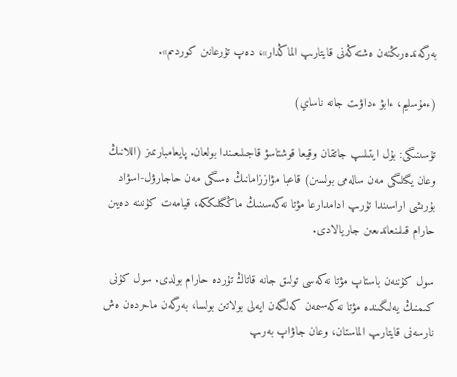بەرگەندەرىڭنەن ەشتەڭەنى قايتارىپ الماڭدار»، دەپ تۇرعانىن كوردىم».

(ءمۇسليم، ءابۋ ءداۋىت جانە ناساي)

تۇسىنىگى: بۇل ايتىلىپ جاتقان وقيعا قوشتاسۋ قاجىلىعىندا بولعان. پايعامبارىمىز (اللانىڭ وعان يگىلىگى مەن سالەمى بولسىن) قاعبا مۋاززامانىڭ ەسىگى مەن حاجارۋل-اسۋاد بۇرىشى اراسىندا تۇرىپ ادامدارعا مۋتا نەكەسىنىڭ ماڭگىلىككە، قيامەت كۇنىنە دەيىن حارام قىلىنعاندىعىن جاريالادى.

سول كۇننەن باستاپ مۋتا نەكەسى تولىق جانە قاتاڭ تۇردە حارام بولدى. سول كۇنى كىمنىڭ يەلىگىندە مۋتا نەكەسىمەن كەلگەن ايەلى بولاتىن بولسا، بەرگەن ماحردەن ەش نارسەنى قايتارىپ الماستان، وعان جاۋاپ بەرىپ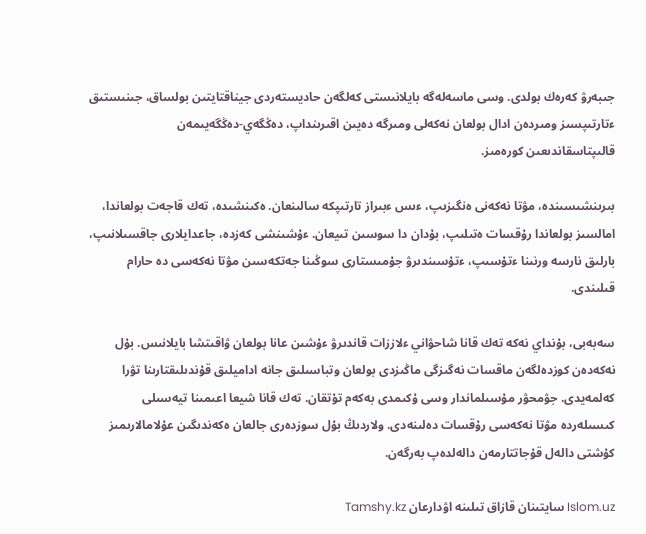جىبەرۋ كەرەك بولدى. وسى ماسەلەگە بايلانىستى كەلگەن حاديستەردى جيناقتايتىن بولساق، جىنىستىق ءتارتىپسىز ومىردەن ادال بولعان نەكەلى ومىرگە دەيىن اقىرىنداپ، دەڭگەي-دەڭگەيىمەن قالىپتاسقاندىعىن كورەمىز.

بىرىنشىسىندە، مۋتا نەكەنى ەنگىزىپ، ءىس ءبىراز تارتىپكە سالىنعان. ەكىنشىدە، تەك قاجەت بولعاندا، امالسىز بولعاندا رۇقسات ەتىلىپ، بۇدان دا سوسىن تىيعان. ءۇشىنشى كەزدە، جاعدايلارى جاقسىلانىپ، بارلىق نارسە ورنىنا ءتۇسىپ، ءتۇسىندىرۋ جۇمىستارى سوڭىنا جەتكەسىن مۋتا نەكەسى دە حارام قىلىندى.

سەبەبى، بۇنداي نەكە تەك قانا شاحۋاني ءلاززات قاندىرۋ ءۇشىن عانا بولعان ۋاقىتشا بايلانىس. بۇل نەكەدەن كوزدەلگەن ماقسات نەگىزگى ماڭىزدى بولعان وتباسىلىق جانە اداميلىق قۇندىلىقتارىنا تۋرا كەلمەيدى. جۋمحۋر مۇسىلماندار وسى ۇكىمدى بەكەم تۇتقان. تەك قانا شيعا اعىمىنا تيەسىلى كىسىلەردە مۋتا نەكەسى رۇقسات دەلىنەدى. ولاردىڭ بۇل سوزدەرى جالعان ەكەندىگىن عۇلامالارىمىز كۇشتى دالەل قۇجاتتارمەن دالەلدەپ بەرگەن.

Islom.uz سايتىنان قازاق تىلىنە اۋدارعان Tamshy.kz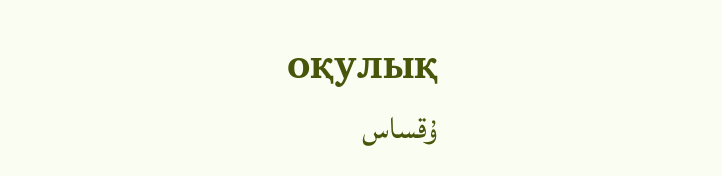оқулық
ۇقساس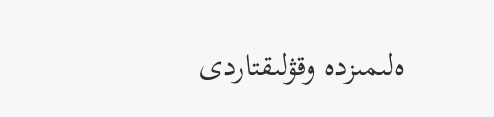ەلىمىزدە وقۋلىقتاردى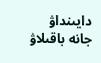دايىنداۋ جانە باقىلاۋ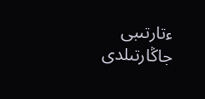ءتارتىبى جاڭارتىلدى